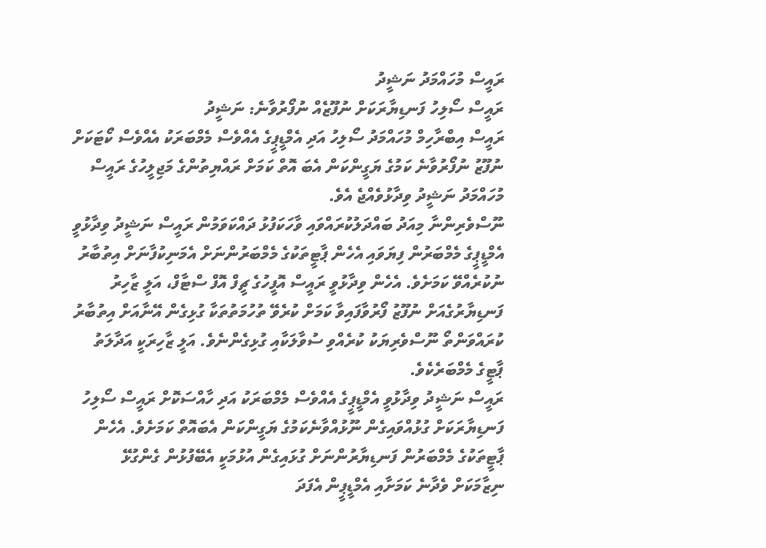ރައީސް މުހައްމަދު ނަޝީދު
ރައީސް ސޯލިހު ފަނޑިޔާރަކަށް ނުފޫޒެއް ނުފޯރުވާނެ: ނަޝީދު
ރައީސް އިބްރާހިމް މުހައްމަދު ސޯލިހު އަދި އެމްޑީޕީގެ އެއްވެސް މެމްބަރަކު އެއްވެސް ކޯޓަކަށް ނުފޫޒު ނުފޯރުވާނެ ކަމުގެ ޔަގީންކަން އެބަ އޮތް ކަމަށް ރައްޔިތުންގެ މަޖިލީހުގެ ރައީސް މުހައްމަދު ނަޝީދު ވިދާޅުވެއްޖެ އެވެ.
ނޫސްވެރިންނާ މިއަދު ބައްދަލުކުރައްވައި ވާހަކަފުޅު ދައްކަވަމުން ރައީސް ނަޝީދު ވިދާޅުވީ އެމްޑީޕީގެ މެމްބަރުން ފިޔަވައި އެހެން ޕާޓީތަކުގެ މެމްބަރުންނަށް އެމަނިކުފާނަށް އިތުބާރު ނުކުރެއްވޭ ކަމަށެވެ. އެހެން ވިދާޅުވީ ރައީސް އޮފީހުގެ ޗީފް އޮފް ސްޓާފް، އަލީ ޒާހިރު ފަނޑިޔާރުގެއަށް ނުފޫޒު ފޯރުވާފައިވާ ކަމަށް ކުރެވޭ ތުހުމަތުތަކާ ގުޅިގެން އޭނާއަށް އިތުބާރު ކުރައްވަންތޯ ނޫސްވެރިޔަކު ކުރެއްވި ސުވާލަކާއި ގުޅިގެންނެވެ. އަލީ ޒާހިރަކީ އަދާލަތު ޕާޓީގެ މެމްބަރެކެވެ.
ރައީސް ނަޝީދު ވިދާޅުވީ އެމްޑީޕީގެ އެއްވެސް މެމްބަރަކު އަދި ހާއްސަކޮށް ރައީސް ސޯލިހު ފަނޑިޔާރަކަށް ގުޅުއްވައިގެން ނޫޅުއްވާނެކަމުގެ ޔަގީންކަން އެބައޮތް ކަމަށެވެ. އެހެން ޕާޓީތަކުގެ މެމްބަރުން ފަނޑިޔާރުންނަށް ގުޅައިގެން އުޅުމަކީ އެބޭފުޅުން ގެންގުޅޭ ނިޒާމަކަށް ވެދާނެ ކަމަށާއި އެމްޑީޕީން އެފަދަ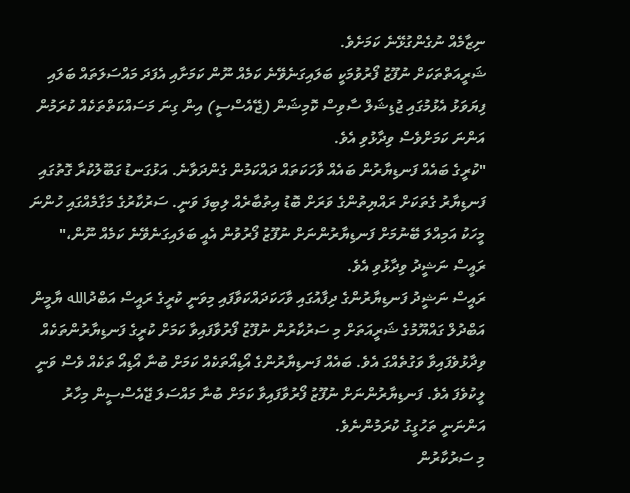ނިޒާމެއް ނުގެންގުޅޭނެ ކަމަށެވެ.
ޝަރީއަތްތަކަށް ނުފޫޒު ފޯރުވުމަކީ ބަލައިގަނެވޭނެ ކަމެއް ނޫން ކަމަށާއި އެފަދަ މައްސަލަތައް ބަލައި ފިޔަވަޅު އެޅުމުގައި ޖުޑިޝަލް ސާވިސް ކޮމިޝަން (ޖޭއެސްސީ) އިން ގިނަ މަސައްކަތްތަކެއް ކުރަމުން އަންނަ ކަމަށްވެސް ވިދާޅުވި އެވެ.
"ކުރީގެ ބައެއް ފަނޑިޔާރުން ބައެއް ވާހަކަތައް ދައްކަމުން ގެންދަވާނެ. އަޅުގަނޑު ގަބޫލުކުރާ ގޮތުގައި ފަނޑިޔާރު ގެތަކަށް ރައްޔިތުންގެ ވަރަށް ބޮޑު އިތުބާރެއް ލިބިފަ ވަނީ. ސަރުކާރުގެ މަގާމެއްގައި ހުންނަ މީހަކު އަމިއްލަ ބޭނުމަށް ފަނޑިޔާރުންނަށް ނުފޫޒު ފޯރުވުން އެއީ ބަލައިގަނެވޭނެ ކަމެއް ނޫން،" ރައީސް ނަޝީދު ވިދާޅުވި އެވެ.
ރައީސް ނަޝީދު ފަނޑިޔާރުންގެ ދިފާއުގައި ވާހަކަދައްކަވާފައި މިވަނީ ކުރީގެ ރައީސް އަބްދުالله ޔާމީން އަބްދުލް ގައްޔޫމުގެ ޝަރީއަތަށް މި ސަރުކާރުން ނުފޫޒު ފޯރުވާފައިވާ ކަމަށް ކުރީގެ ފަނޑިޔާރުންތަކެއް ވިދާޅުވެފައިވާ ވަގުތެއްގަ އެވެ. ބައެއް ފަނޑިޔާރުންގެ އޯޑިއޯތަކެއް ކަމަށް ބުނާ އޯޑިއޯ ތަކެއް ވެސް ވަނީ ލީކުވެފަ އެވެ. ފަނޑިޔާރުންނަށް ނުފޫޒު ފޯރުވާފައިވާ ކަމަށް ބުނާ މައްސަލަ ޖޭއެސްސީން މިހާރު އަންނަނީ ތަހުގީގު ކުރަމުންނެވެ.
މި ސަރުކާރުން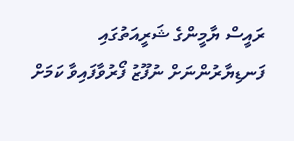ރައީސް ޔާމީންގެ ޝަރީއަތުގައި ފަނޑިޔާރުންނަށް ނުފޫޒު ފޯރުވާފައިވާ ކަމަށް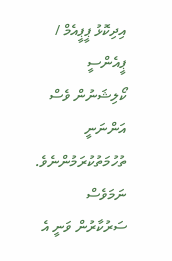އިދިކޮޅު ޕީޕީއެމް / ޕީއެންސީ ކޯލިޝަނުން ވެސް އަންނަނީ ތުހުމަތުކުރަމުންނެވެ. ނަމަވެސް ސަރުކާރުން ވަނީ އެ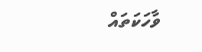ވާހަކަތައް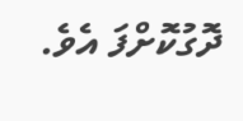ދޮގުކޮށްފަ އެވެ.